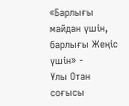«Барлығы майдан үшін,
барлығы Жеңіс үшін» -
Ұлы Отан соғысы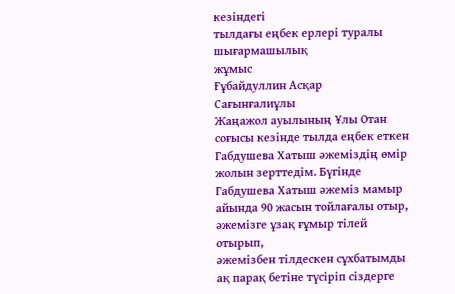кезіндегі
тылдағы еңбек ерлері туралы
шығармашылық
жұмыс
Ғұбайдуллин Асқар
Сағынғалиұлы
Жаңажол ауылының Ұлы Отан
соғысы кезінде тылда еңбек еткен
Габдушева Хатыш әжеміздің өмір
жолын зерттедім. Бүгінде
Габдушева Хатыш әжеміз мамыр
айында 90 жасын тойлағалы отыр, әжемізге ұзақ ғұмыр тілей отырып,
әжемізбен тілдескен сұхбатымды ақ парақ бетіне түсіріп сіздерге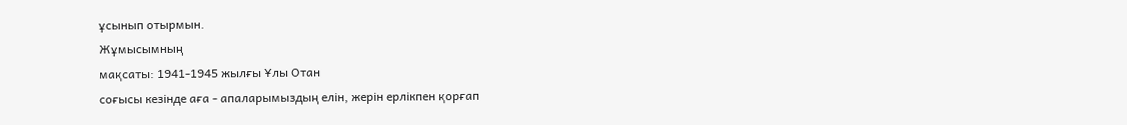ұсынып отырмын.
Жұмысымның
мақсаты: 1941-1945 жылғы Ұлы Отан
соғысы кезінде аға - апаларымыздың елін, жерін ерлікпен қорғап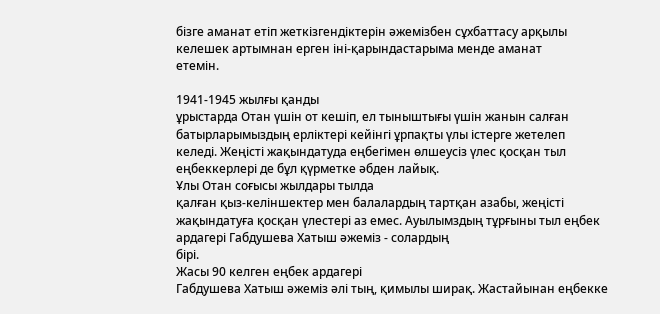бізге аманат етіп жеткізгендіктерін әжемізбен сұхбаттасу арқылы
келешек артымнан ерген іні-қарындастарыма менде аманат
етемін.

1941-1945 жылғы қанды
ұрыстарда Отан үшін от кешіп, ел тыныштығы үшін жанын салған
батырларымыздың ерліктері кейінгі ұрпақты үлы істерге жетелеп
келеді. Жеңісті жақындатуда еңбегімен өлшеусіз үлес қосқан тыл
еңбеккерлері де бұл қүрметке әбден лайық.
Ұлы Отан соғысы жылдары тылда
қалған қыз-келіншектер мен балалардың тартқан азабы, жеңісті
жақындатуға қосқан үлестері аз емес. Ауылымздың тұрғыны тыл еңбек
ардагері Габдушева Хатыш әжеміз - солардың
бірі.
Жасы 90 келген еңбек ардагері
Габдушева Хатыш әжеміз әлі тың, қимылы ширақ. Жастайынан еңбекке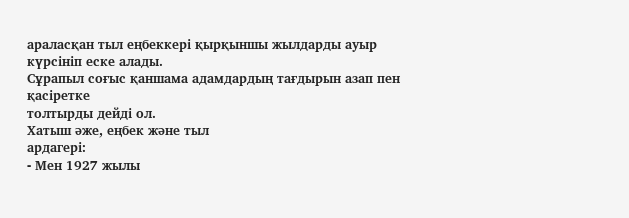араласқан тыл еңбеккері қырқыншы жылдарды ауыр күрсініп еске алады.
Сұрапыл соғыс қаншама адамдардың тағдырын азап пен қасіретке
толтырды дейді ол.
Хатыш әже, еңбек және тыл
ардагері:
- Мен 1927 жылы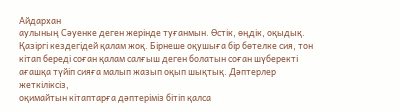Айдархан
аулының Сәуенке деген жерінде туғанмын. Өстік, өңдік, оқыдық.
Қазіргі кездегідей қалам жоқ. Бірнеше оқушыға бір бөтелке сия, тон
кітап береді соған қалам салғыш деген болатын соған шүберекті
ағашқа түйіп сияға малып жазып оқып шықтық. Дәптерлер жеткіліксіз,
оқимайтын кітаптарға дәптеріміз бітіп қалса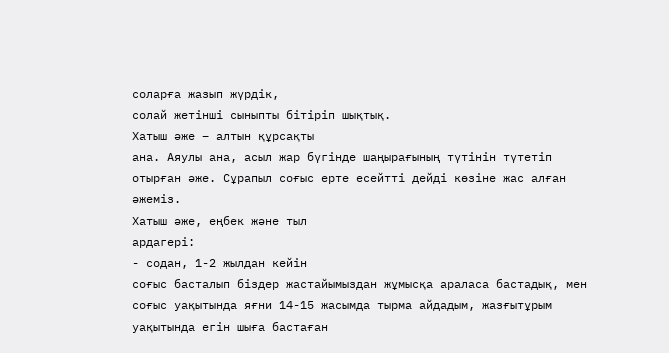соларға жазып жүрдік,
солай жетінші сыныпты бітіріп шықтық.
Хатыш әже – алтын құрсақты
ана. Аяулы ана, асыл жар бүгінде шаңырағының түтінін түтетіп
отырған әже. Сұрапыл соғыс ерте есейтті дейді көзіне жас алған
әжеміз.
Хатыш әже, еңбек және тыл
ардагері:
- содан, 1-2 жылдан кейін
соғыс басталып біздер жастайымыздан жұмысқа араласа бастадық, мен
соғыс уақытында яғни 14-15 жасымда тырма айдадым, жазғытұрым
уақытында егін шыға бастаған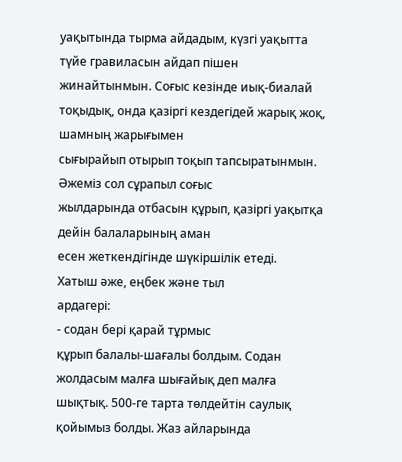уақытында тырма айдадым, күзгі уақытта
түйе гравиласын айдап пішен жинайтынмын. Соғыс кезінде иық-биалай
тоқыдық, онда қазіргі кездегідей жарық жоқ, шамның жарығымен
сығырайып отырып тоқып тапсыратынмын.
Әжеміз сол сұрапыл соғыс
жылдарында отбасын құрып, қазіргі уақытқа дейін балаларының аман
есен жеткендігінде шүкіршілік етеді.
Хатыш әже, еңбек және тыл
ардагері:
- содан бері қарай тұрмыс
құрып балалы-шағалы болдым. Содан жолдасым малға шығайық деп малға
шықтық. 500-ге тарта төлдейтін саулық қойымыз болды. Жаз айларында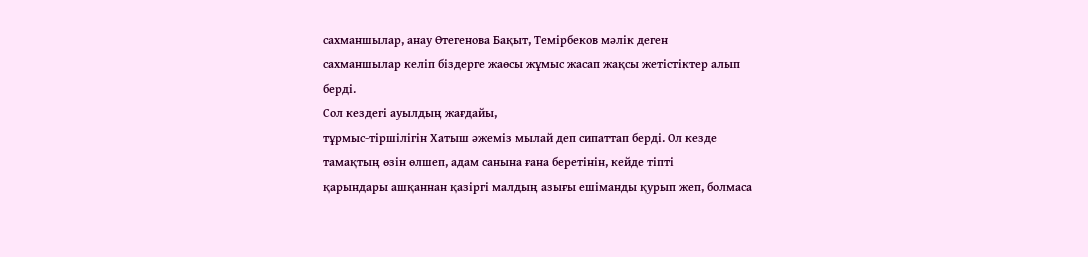сахманшылар, анау Өтегенова Бақыт, Темірбеков мәлік деген
сахманшылар келіп біздерге жаөсы жұмыс жасап жақсы жетістіктер алып
берді.
Сол кездегі ауылдың жағдайы,
тұрмыс-тіршілігін Хатыш әжеміз мылай деп сипаттап берді. Ол кезде
тамақтың өзін өлшеп, адам санына ғана беретінін, кейде тіпті
қарындары ашқаннан қазіргі малдың азығы ешіманды қурып жеп, болмаса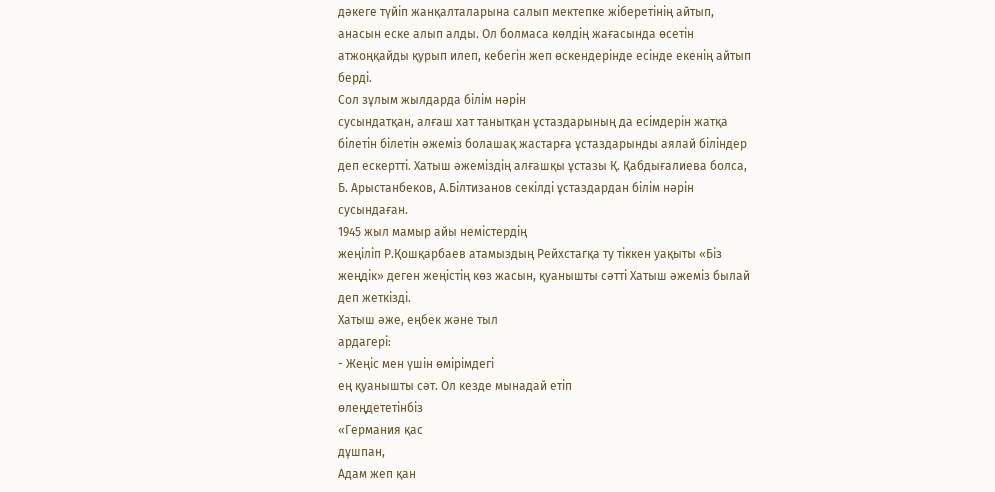дәкеге түйіп жанқалталарына салып мектепке жіберетінің айтып,
анасын еске алып алды. Ол болмаса көлдің жағасында өсетін
атжоңқайды қурып илеп, кебегін жеп өскендерінде есінде екенің айтып
берді.
Сол зұлым жылдарда білім нәрін
сусындатқан, алғаш хат танытқан ұстаздарының да есімдерін жатқа
білетін білетін әжеміз болашақ жастарға ұстаздарынды аялай біліндер
деп ескертті. Хатыш әжеміздің алғашқы ұстазы Қ. Қабдығалиева болса,
Б. Арыстанбеков, А.Білтизанов секілді ұстаздардан білім нәрін
сусындаған.
1945 жыл мамыр айы немістердің
жеңіліп Р.Қошқарбаев атамыздың Рейхстагқа ту тіккен уақыты «Біз
жеңдік» деген жеңістің көз жасын, қуанышты сәтті Хатыш әжеміз былай
деп жеткізді.
Хатыш әже, еңбек және тыл
ардагері:
- Жеңіс мен үшін өмірімдегі
ең қуанышты сәт. Ол кезде мынадай етіп
өлеңдететінбіз
«Германия қас
дұшпан,
Адам жеп қан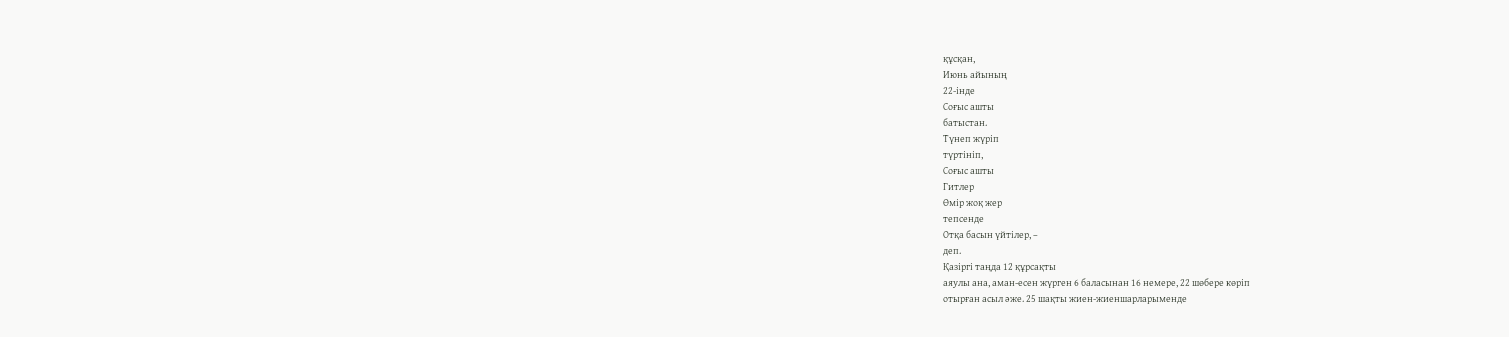құсқан,
Июнь айының
22-інде
Соғыс ашты
батыстан.
Түнеп жүріп
түртініп,
Соғыс ашты
Гитлер
Өмір жоқ жер
тепсенде
Отқа басын үйтілер, –
деп.
Қазіргі таңда 12 құрсақты
аяулы ана, аман-есен жүрген 6 баласынан 16 немере, 22 шөбере көріп
отырған асыл әже. 25 шақты жиен-жиеншарларыменде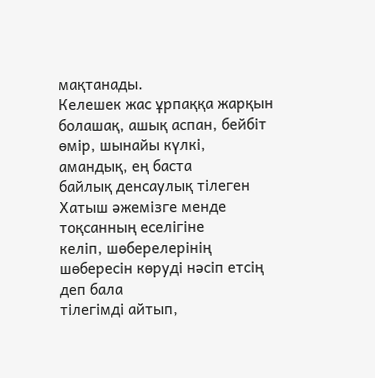мақтанады.
Келешек жас ұрпаққа жарқын
болашақ, ашық аспан, бейбіт өмір, шынайы күлкі, амандық, ең баста
байлық денсаулық тілеген Хатыш әжемізге менде тоқсанның еселігіне
келіп, шөберелерінің шөбересін көруді нәсіп етсің деп бала
тілегімді айтып,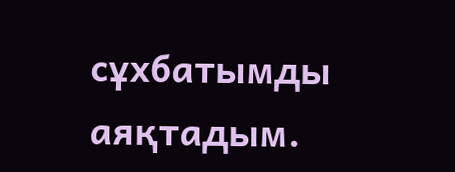сұхбатымды аяқтадым.